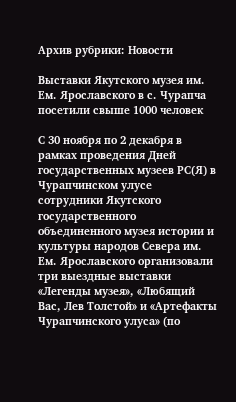Архив рубрики: Новости

Выставки Якутского музея им. Ем. Ярославского в с. Чурапча посетили свыше 1000 человек

С 30 ноября по 2 декабря в рамках проведения Дней государственных музеев РС(Я) в Чурапчинском улусе сотрудники Якутского государственного объединенного музея истории и культуры народов Севера им. Ем. Ярославского организовали три выездные выставки «Легенды музея», «Любящий Вас, Лев Толстой» и «Артефакты Чурапчинского улуса» (по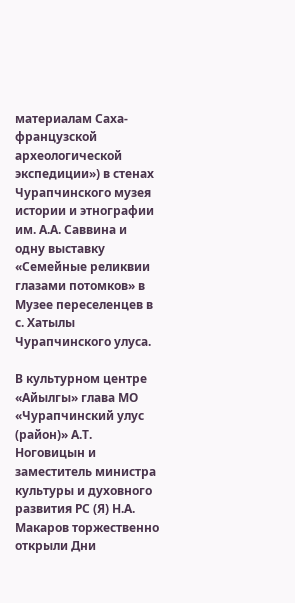материалам Саха-французской археологической экспедиции») в стенах Чурапчинского музея истории и этнографии им. А.А. Саввина и одну выставку «Семейные реликвии глазами потомков» в Музее переселенцев в с. Хатылы Чурапчинского улуса.

В культурном центре «Айылгы» глава МО «Чурапчинский улус (район)» А.Т. Ноговицын и заместитель министра культуры и духовного развития РС (Я) Н.А. Макаров торжественно открыли Дни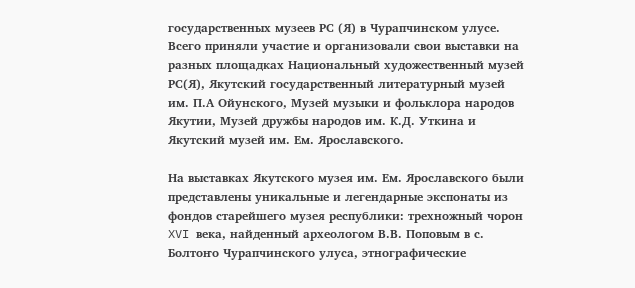государственных музеев РС (Я) в Чурапчинском улусе. Всего приняли участие и организовали свои выставки на разных площадках Национальный художественный музей РС(Я), Якутский государственный литературный музей им. П.А Ойунского, Музей музыки и фольклора народов Якутии, Музей дружбы народов им. К.Д. Уткина и Якутский музей им. Ем. Ярославского.

На выставках Якутского музея им. Ем. Ярославского были представлены уникальные и легендарные экспонаты из фондов старейшего музея республики: трехножный чорон XVI века, найденный археологом В.В. Поповым в с. Болтоҥо Чурапчинского улуса, этнографические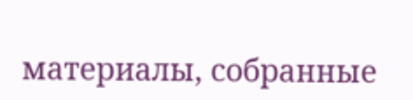материалы, собранные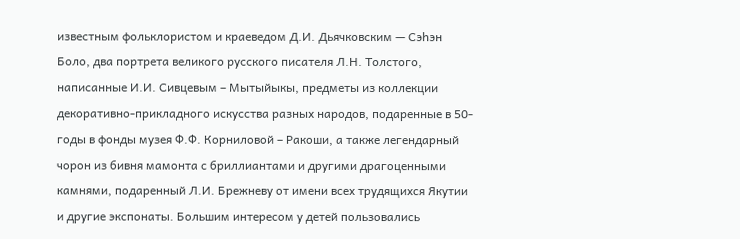известным фольклористом и краеведом Д.И. Дьячковским — Сэһэн Боло, два портрета великого русского писателя Л.Н. Толстого, написанные И.И. Сивцевым – Мытыйыкы, предметы из коллекции декоративно-прикладного искусства разных народов, подаренные в 50-годы в фонды музея Ф.Ф. Корниловой – Ракоши, а также легендарный чорон из бивня мамонта с бриллиантами и другими драгоценными камнями, подаренный Л.И. Брежневу от имени всех трудящихся Якутии и другие экспонаты. Большим интересом у детей пользовались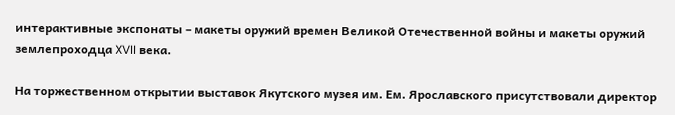интерактивные экспонаты – макеты оружий времен Великой Отечественной войны и макеты оружий землепроходца XVII века.

На торжественном открытии выставок Якутского музея им. Ем. Ярославского присутствовали директор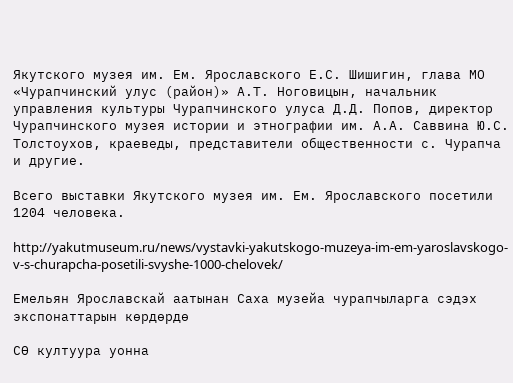Якутского музея им. Ем. Ярославского Е.С. Шишигин, глава МО «Чурапчинский улус (район)» А.Т. Ноговицын, начальник управления культуры Чурапчинского улуса Д.Д. Попов, директор Чурапчинского музея истории и этнографии им. А.А. Саввина Ю.С. Толстоухов, краеведы, представители общественности с. Чурапча и другие.

Всего выставки Якутского музея им. Ем. Ярославского посетили 1204 человека.

http://yakutmuseum.ru/news/vystavki-yakutskogo-muzeya-im-em-yaroslavskogo-v-s-churapcha-posetili-svyshe-1000-chelovek/

Емельян Ярославскай аатынан Саха музейа чурапчыларга сэдэх экспонаттарын көрдөрдө

СӨ култуура уонна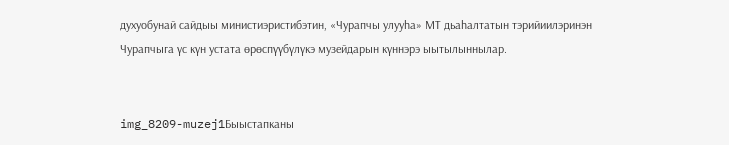духуобунай сайдыы министиэристибэтин, «Чурапчы улууһа» МТ дьаһалтатын тэрийиилэринэн Чурапчыга үс күн устата өрөспүүбүлүкэ музейдарын күннэрэ ыытылыннылар.


img_8209-muzej1Быыстапканы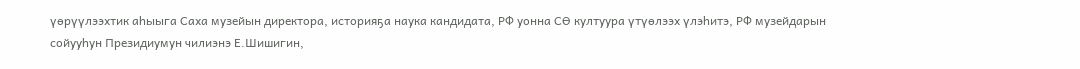үөрүүлээхтик аһыыга Саха музейын директора, историяҕа наука кандидата, РФ уонна СӨ култуура үтүөлээх үлэһитэ, РФ музейдарын сойууһун Президиумун чилиэнэ Е.Шишигин,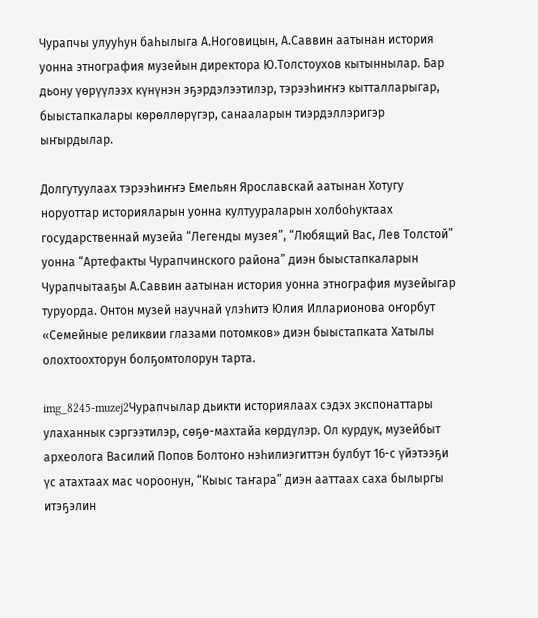Чурапчы улууһун баһылыга А.Ноговицын, А.Саввин аатынан история уонна этнография музейын директора Ю.Толстоухов кытыннылар. Бар дьону үөрүүлээх күнүнэн эҕэрдэлээтилэр, тэрээһиҥҥэ кытталларыгар, быыстапкалары көрөллөрүгэр, санааларын тиэрдэллэригэр ыҥырдылар.

Долгутуулаах тэрээһиҥҥэ Емельян Ярославскай аатынан Хотугу норуоттар историяларын уонна култуураларын холбоһуктаах государственнай музейа “Легенды музея”, “Любящий Вас, Лев Толстой” уонна “Артефакты Чурапчинского района” диэн быыстапкаларын Чурапчытааҕы А.Саввин аатынан история уонна этнография музейыгар туруорда. Онтон музей научнай үлэһитэ Юлия Илларионова оҥорбут «Семейные реликвии глазами потомков» диэн быыстапката Хатылы олохтоохторун болҕомтолорун тарта.

img_8245-muzej2Чурапчылар дьикти историялаах сэдэх экспонаттары улаханнык сэргээтилэр, сөҕө-махтайа көрдүлэр. Ол курдук, музейбыт археолога Василий Попов Болтоҥо нэһилиэгиттэн булбут 16-с үйэтээҕи үс атахтаах мас чороонун, “Кыыс таҥара” диэн ааттаах саха былыргы итэҕэлин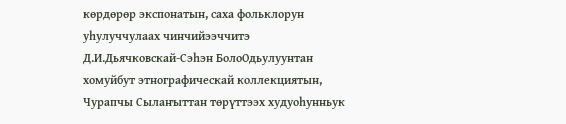көрдөрөр экспонатын, саха фольклорун уһулуччулаах чинчийээччитэ Д.И.Дьячковскай-Сэһэн БолоОдьулуунтан хомуйбут этнографическай коллекциятын, Чурапчы Сылаҥыттан төрүттээх худуоһунньук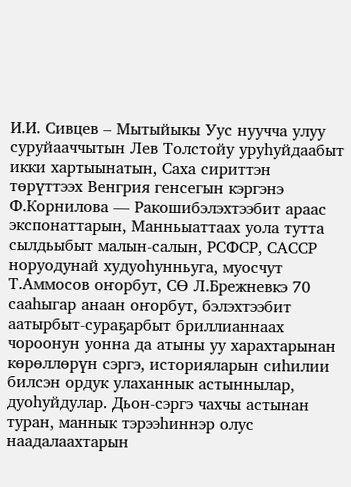И.И. Сивцев – Мытыйыкы Уус нуучча улуу суруйааччытын Лев Толстойу уруһуйдаабыт икки хартыынатын, Саха сириттэн төрүттээх Венгрия генсегын кэргэнэ Ф.Корнилова — Ракошибэлэхтээбит араас экспонаттарын, Манньыаттаах уола тутта сылдьыбыт малын-салын, РСФСР, САССР норуодунай худуоһунньуга, муосчут Т.Аммосов оҥорбут, СӨ Л.Брежневкэ 70 сааһыгар анаан оҥорбут, бэлэхтээбит аатырбыт-сураҕарбыт бриллианнаах чороонун уонна да атыны уу харахтарынан көрөллөрүн сэргэ, историяларын сиһилии билсэн ордук улаханнык астыннылар, дуоһуйдулар. Дьон-сэргэ чахчы астынан туран, маннык тэрээһиннэр олус наадалаахтарын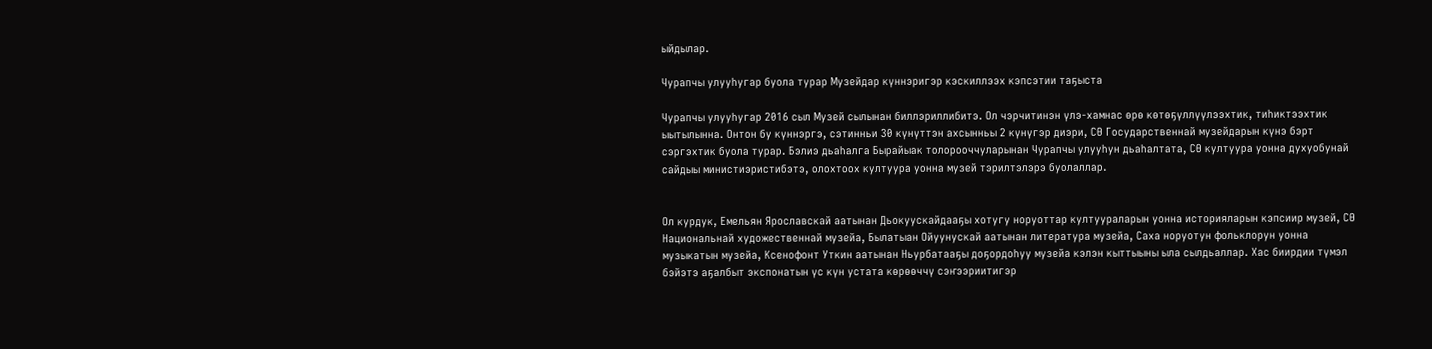ыйдылар.

Чурапчы улууһугар буола турар Музейдар күннэригэр кэскиллээх кэпсэтии таҕыста

Чурапчы улууһугар 2016 сыл Музей сылынан биллэриллибитэ. Ол чэрчитинэн үлэ-хамнас өрө көтөҕүллүүлээхтик, тиһиктээхтик ыытылынна. Онтон бу күннэргэ, сэтинньи 30 күнүттэн ахсынньы 2 күнүгэр диэри, СӨ Государственнай музейдарын күнэ бэрт сэргэхтик буола турар. Бэлиэ дьаһалга Бырайыак толорооччуларынан Чурапчы улууһун дьаһалтата, СӨ култуура уонна духуобунай сайдыы министиэристибэтэ, олохтоох култуура уонна музей тэрилтэлэрэ буолаллар.


Ол курдук, Емельян Ярославскай аатынан Дьокуускайдааҕы хотугу норуоттар култуураларын уонна историяларын кэпсиир музей, СӨ Национальнай художественнай музейа, Былатыан Ойуунускай аатынан литература музейа, Саха норуотун фольклорун уонна музыкатын музейа, Ксенофонт Уткин аатынан Ньурбатааҕы доҕордоһуу музейа кэлэн кыттыыны ыла сылдьаллар. Хас биирдии түмэл бэйэтэ аҕалбыт экспонатын үс күн устата көрөөччү сэҥээриитигэр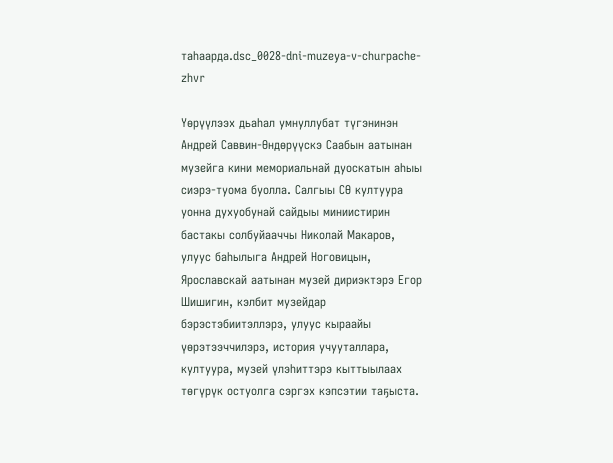таһаарда.dsc_0028-dni-muzeya-v-churpache-zhvr

Үөрүүлээх дьаһал умнуллубат түгэнинэн Андрей Саввин-Өндөрүүскэ Саабын аатынан музейга кини мемориальнай дуоскатын аһыы сиэрэ-туома буолла. Салгыы СӨ култуура уонна духуобунай сайдыы миниистирин бастакы солбуйааччы Николай Макаров, улуус баһылыга Андрей Ноговицын, Ярославскай аатынан музей дириэктэрэ Егор Шишигин, кэлбит музейдар бэрэстэбиитэллэрэ, улуус кыраайы үөрэтээччилэрэ, история учууталлара, култуура, музей үлэһиттэрэ кыттыылаах төгүрүк остуолга сэргэх кэпсэтии таҕыста.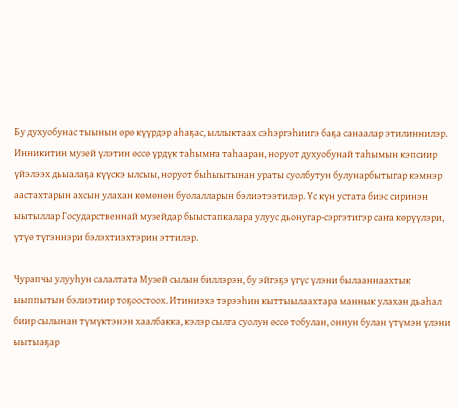Бу духуобунас тыынын өрө күүрдэр аһаҕас, ыллыктаах сэһэргэһиигэ баҕа санаалар этилиннилэр. Инникитин музей үлэтин өссө үрдүк таһымҥа таһааран, норуот духуобунай таһымын кэпсиир үйэлээх дьыалаҕа күүскэ ылсыы, норуот быһыытынан ураты суолбутун булунарбытыгар кэмнэр аастахтарын ахсын улахан көмөнөн буолалларын бэлиэтээтилэр. Үс күн устата биэс сиринэн ыытыллар Государственнай музейдар быыстапкалара улуус дьонугар-сэргэтигэр саҥа көрүүлэри, үтүө түгэннэри бэлэхтиэхтэрин эттилэр.

Чурапчы улууһун салалтата Музей сылын биллэрэн, бу эйгэҕэ үгүс үлэни былааннаахтык ыыппытын бэлиэтиир тоҕоостоох. Итиниэхэ тэрээһин кыттыылаахтара маннык улахан дьаһал биир сылынан түмүктэнэн хаалбакка, кэлэр сылга суолун өссө тобулан, оннун булан үтүмэн үлэни ыытыаҕар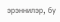эрэннилэр, бу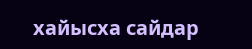хайысха сайдар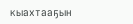кыахтааҕын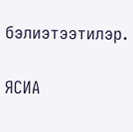бэлиэтээтилэр.

ЯСИА